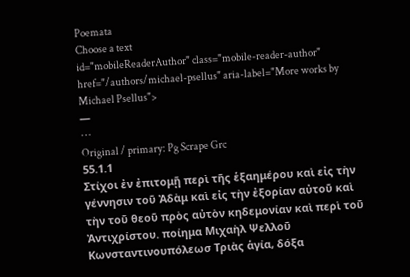Poemata
Choose a text
id="mobileReaderAuthor" class="mobile-reader-author" href="/authors/michael-psellus" aria-label="More works by Michael Psellus">
—
⋯
Original / primary: Pg Scrape Grc
55.1.1
Στίχοι ἐν ἐπιτομῇ περὶ τῆς ἑξαημέρου καὶ εἰς τὴν γέννησιν τοῦ Ἀδὰμ καὶ εἰς τὴν ἐξορίαν αὐτοῦ καὶ τὴν τοῦ θεοῦ πρὸς αὐτὸν κηδεμονίαν καὶ περὶ τοῦ Ἀντιχρίστου. ποίημα Μιχαὴλ Ψελλοῦ Κωνσταντινουπόλεωσ Τριὰς ἁγία, δόξα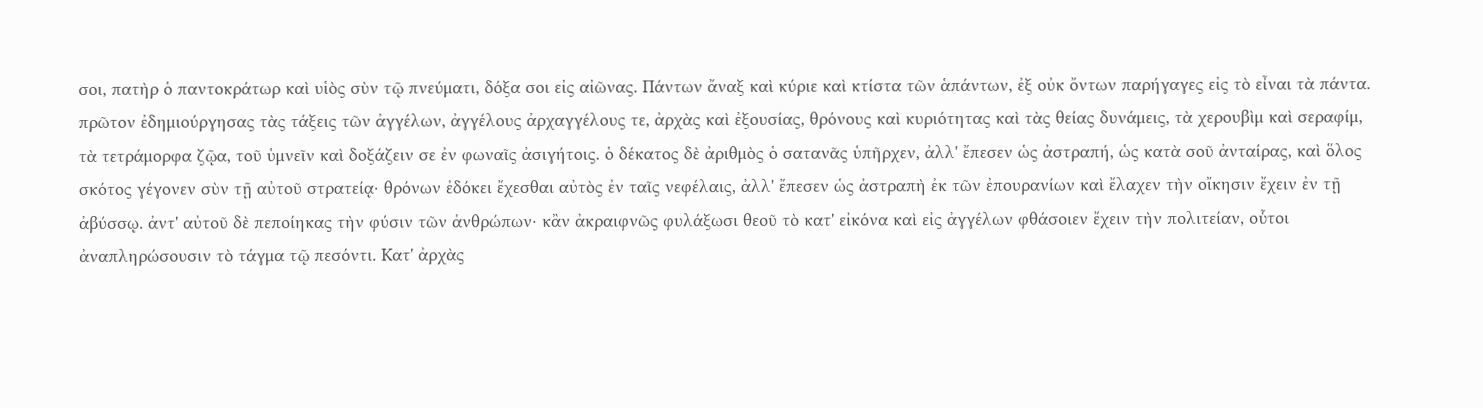σοι, πατὴρ ὁ παντοκράτωρ καὶ υἱὸς σὺν τῷ πνεύματι, δόξα σοι εἰς αἰῶνας. Πάντων ἄναξ καὶ κύριε καὶ κτίστα τῶν ἁπάντων, ἐξ οὐκ ὄντων παρήγαγες εἰς τὸ εἶναι τὰ πάντα. πρῶτον ἐδημιούργησας τὰς τάξεις τῶν ἀγγέλων, ἀγγέλους ἀρχαγγέλους τε, ἀρχὰς καὶ ἐξουσίας, θρόνους καὶ κυριότητας καὶ τὰς θείας δυνάμεις, τὰ χερουβὶμ καὶ σεραφίμ, τὰ τετράμορφα ζῷα, τοῦ ὑμνεῖν καὶ δοξάζειν σε ἐν φωναῖς ἀσιγήτοις. ὁ δέκατος δὲ ἀριθμὸς ὁ σατανᾶς ὑπῆρχεν, ἀλλ' ἔπεσεν ὡς ἀστραπή, ὡς κατὰ σοῦ ἀνταίρας, καὶ ὅλος σκότος γέγονεν σὺν τῇ αὐτοῦ στρατείᾳ· θρόνων ἐδόκει ἔχεσθαι αὐτὸς ἐν ταῖς νεφέλαις, ἀλλ' ἔπεσεν ὡς ἀστραπὴ ἐκ τῶν ἐπουρανίων καὶ ἔλαχεν τὴν οἴκησιν ἔχειν ἐν τῇ ἀβύσσῳ. ἀντ' αὐτοῦ δὲ πεποίηκας τὴν φύσιν τῶν ἀνθρώπων· κἂν ἀκραιφνῶς φυλάξωσι θεοῦ τὸ κατ' εἰκόνα καὶ εἰς ἀγγέλων φθάσοιεν ἔχειν τὴν πολιτείαν, οὗτοι ἀναπληρώσουσιν τὸ τάγμα τῷ πεσόντι. Κατ' ἀρχὰς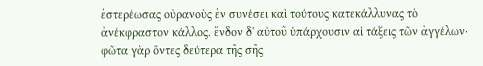ἐστερέωσας οὐρανοὺς ἐν συνέσει καὶ τούτους κατεκάλλυνας τὸ ἀνέκφραστον κάλλος. ἔνδον δ' αὐτοῦ ὑπάρχουσιν αἱ τάξεις τῶν ἀγγέλων· φῶτα γὰρ ὄντες δεύτερα τῆς σῆς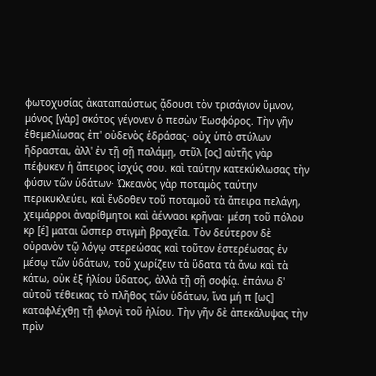φωτοχυσίας ἀκαταπαύστως ᾄδουσι τὸν τρισάγιον ὕμνον, μόνος [γὰρ] σκότος γέγονεν ὁ πεσὼν Ἑωσφόρος. Τὴν γῆν ἐθεμελίωσας ἐπ' οὐδενὸς ἑδράσας· οὐχ ὑπὸ στύλων ἥδρασται, ἀλλ' ἐν τῇ σῇ παλάμῃ, στῦλ [ος] αὐτῆς γὰρ πέφυκεν ἡ ἄπειρος ἰσχύς σου. καὶ ταύτην κατεκύκλωσας τὴν φύσιν τῶν ὑδάτων· Ὠκεανὸς γὰρ ποταμὸς ταύτην περικυκλεύει, καὶ ἔνδοθεν τοῦ ποταμοῦ τὰ ἄπειρα πελάγη, χειμάρροι ἀναρίθμητοι καὶ ἀένναοι κρῆναι· μέση τοῦ πόλου κρ [έ] μαται ὥσπερ στιγμὴ βραχεῖα. Τὸν δεύτερον δὲ οὐρανὸν τῷ λόγῳ στερεώσας καὶ τοῦτον ἐστερέωσας ἐν μέσῳ τῶν ὑδάτων, τοῦ χωρίζειν τὰ ὕδατα τὰ ἄνω καὶ τὰ κάτω, οὐκ ἐξ ἡλίου ὕδατος, ἀλλὰ τῇ σῇ σοφίᾳ. ἐπάνω δ' αὐτοῦ τέθεικας τὸ πλῆθος τῶν ὑδάτων, ἵνα μή π [ως] καταφλέχθῃ τῇ φλογὶ τοῦ ἡλίου. Τὴν γῆν δὲ ἀπεκάλυψας τὴν πρὶν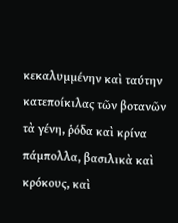κεκαλυμμένην καὶ ταύτην κατεποίκιλας τῶν βοτανῶν τὰ γένη, ῥόδα καὶ κρίνα πάμπολλα, βασιλικὰ καὶ κρόκους, καὶ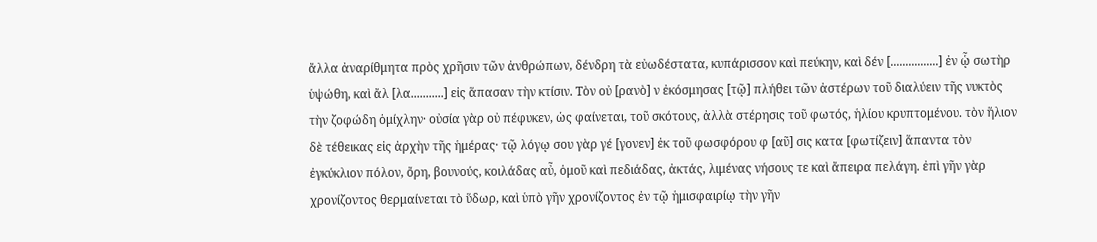ἄλλα ἀναρίθμητα πρὸς χρῆσιν τῶν ἀνθρώπων, δένδρη τὰ εὐωδέστατα, κυπάρισσον καὶ πεύκην, καὶ δέν [................] ἐν ᾧ σωτὴρ ὑψώθη, καὶ ἄλ [λα...........] εἰς ἅπασαν τὴν κτίσιν. Τὸν οὐ [ρανὸ] ν ἐκόσμησας [τῷ] πλήθει τῶν ἀστέρων τοῦ διαλύειν τῆς νυκτὸς τὴν ζοφώδη ὁμίχλην· οὐσία γὰρ οὐ πέφυκεν, ὡς φαίνεται, τοῦ σκότους, ἀλλὰ στέρησις τοῦ φωτός, ἡλίου κρυπτομένου. τὸν ἥλιον δὲ τέθεικας εἰς ἀρχὴν τῆς ἡμέρας· τῷ λόγῳ σου γὰρ γέ [γονεν] ἐκ τοῦ φωσφόρου φ [αῦ] σις κατα [φωτίζειν] ἅπαντα τὸν ἐγκύκλιον πόλον, ὄρη, βουνούς, κοιλάδας αὖ, ὁμοῦ καὶ πεδιάδας, ἀκτάς, λιμένας νήσους τε καὶ ἄπειρα πελάγη. ἐπὶ γῆν γὰρ χρονίζοντος θερμαίνεται τὸ ὕδωρ, καὶ ὑπὸ γῆν χρονίζοντος ἐν τῷ ἡμισφαιρίῳ τὴν γῆν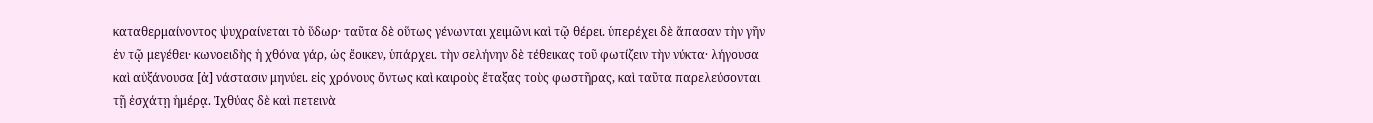καταθερμαίνοντος ψυχραίνεται τὸ ὕδωρ· ταῦτα δὲ οὕτως γένωνται χειμῶνι καὶ τῷ θέρει. ὑπερέχει δὲ ἅπασαν τὴν γῆν ἐν τῷ μεγέθει· κωνοειδὴς ἡ χθόνα γάρ, ὡς ἔοικεν, ὑπάρχει. τὴν σελήνην δὲ τέθεικας τοῦ φωτίζειν τὴν νύκτα· λήγουσα καὶ αὐξάνουσα [ἀ] νάστασιν μηνύει. εἰς χρόνους ὄντως καὶ καιροὺς ἔταξας τοὺς φωστῆρας, καὶ ταῦτα παρελεύσονται τῇ ἐσχάτῃ ἡμέρᾳ. Ἰχθύας δὲ καὶ πετεινὰ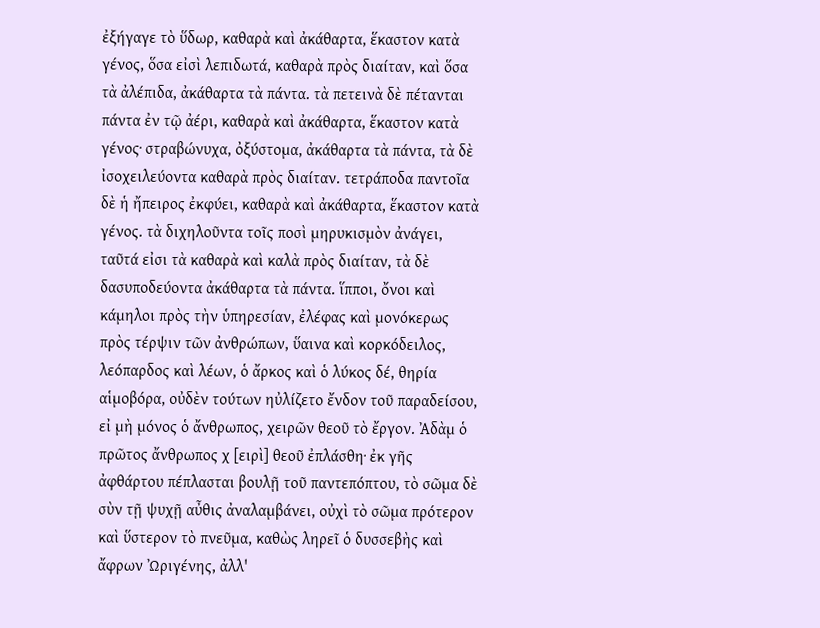ἐξήγαγε τὸ ὕδωρ, καθαρὰ καὶ ἀκάθαρτα, ἕκαστον κατὰ γένος, ὅσα εἰσὶ λεπιδωτά, καθαρὰ πρὸς διαίταν, καὶ ὅσα τὰ ἀλέπιδα, ἀκάθαρτα τὰ πάντα. τὰ πετεινὰ δὲ πέτανται πάντα ἐν τῷ ἀέρι, καθαρὰ καὶ ἀκάθαρτα, ἕκαστον κατὰ γένος· στραβώνυχα, ὀξύστομα, ἀκάθαρτα τὰ πάντα, τὰ δὲ ἰσοχειλεύοντα καθαρὰ πρὸς διαίταν. τετράποδα παντοῖα δὲ ἡ ἤπειρος ἐκφύει, καθαρὰ καὶ ἀκάθαρτα, ἕκαστον κατὰ γένος. τὰ διχηλοῦντα τοῖς ποσὶ μηρυκισμὸν ἀνάγει, ταῦτά εἰσι τὰ καθαρὰ καὶ καλὰ πρὸς διαίταν, τὰ δὲ δασυποδεύοντα ἀκάθαρτα τὰ πάντα. ἵπποι, ὄνοι καὶ κάμηλοι πρὸς τὴν ὑπηρεσίαν, ἐλέφας καὶ μονόκερως πρὸς τέρψιν τῶν ἀνθρώπων, ὕαινα καὶ κορκόδειλος, λεόπαρδος καὶ λέων, ὁ ἄρκος καὶ ὁ λύκος δέ, θηρία αἱμοβόρα, οὐδὲν τούτων ηὐλίζετο ἔνδον τοῦ παραδείσου, εἰ μὴ μόνος ὁ ἄνθρωπος, χειρῶν θεοῦ τὸ ἔργον. Ἀδὰμ ὁ πρῶτος ἄνθρωπος χ [ειρὶ] θεοῦ ἐπλάσθη· ἐκ γῆς ἀφθάρτου πέπλασται βουλῇ τοῦ παντεπόπτου, τὸ σῶμα δὲ σὺν τῇ ψυχῇ αὖθις ἀναλαμβάνει, οὐχὶ τὸ σῶμα πρότερον καὶ ὕστερον τὸ πνεῦμα, καθὼς ληρεῖ ὁ δυσσεβὴς καὶ ἄφρων Ὠριγένης, ἀλλ'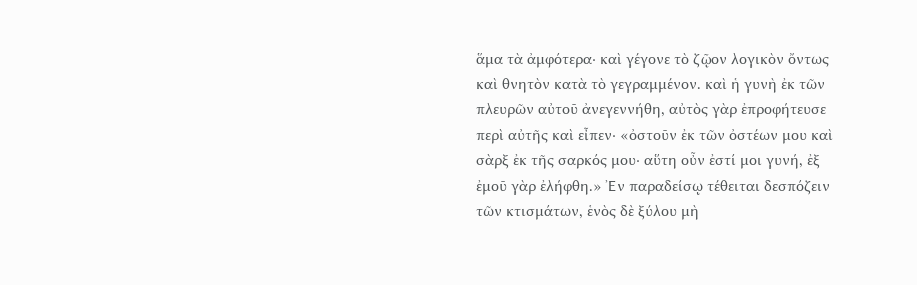ἅμα τὰ ἀμφότερα· καὶ γέγονε τὸ ζῷον λογικὸν ὄντως καὶ θνητὸν κατὰ τὸ γεγραμμένον. καὶ ἡ γυνὴ ἐκ τῶν πλευρῶν αὐτοῦ ἀνεγεννήθη, αὐτὸς γὰρ ἐπροφήτευσε περὶ αὐτῆς καὶ εἶπεν· «ὀστοῦν ἐκ τῶν ὀστέων μου καὶ σὰρξ ἐκ τῆς σαρκός μου· αὕτη οὖν ἐστί μοι γυνή, ἐξ ἐμοῦ γὰρ ἐλήφθη.» Ἐν παραδείσῳ τέθειται δεσπόζειν τῶν κτισμάτων, ἑνὸς δὲ ξύλου μὴ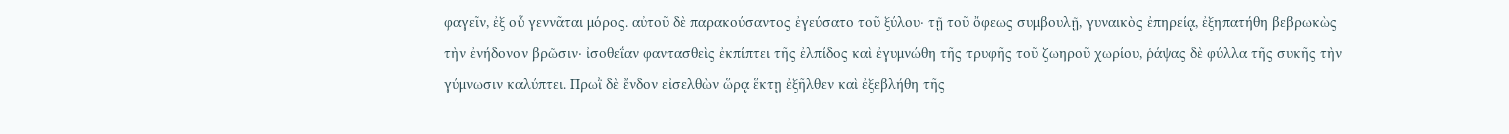φαγεῖν, ἐξ οὗ γεννᾶται μόρος. αὐτοῦ δὲ παρακούσαντος ἐγεύσατο τοῦ ξύλου· τῇ τοῦ ὄφεως συμβουλῇ, γυναικὸς ἐπηρείᾳ, ἐξηπατήθη βεβρωκὼς τὴν ἐνήδονον βρῶσιν· ἰσοθεΐαν φαντασθεὶς ἐκπίπτει τῆς ἐλπίδος καὶ ἐγυμνώθη τῆς τρυφῆς τοῦ ζωηροῦ χωρίου, ῥάψας δὲ φύλλα τῆς συκῆς τὴν γύμνωσιν καλύπτει. Πρωῒ δὲ ἔνδον εἰσελθὼν ὥρᾳ ἕκτῃ ἐξῆλθεν καὶ ἐξεβλήθη τῆς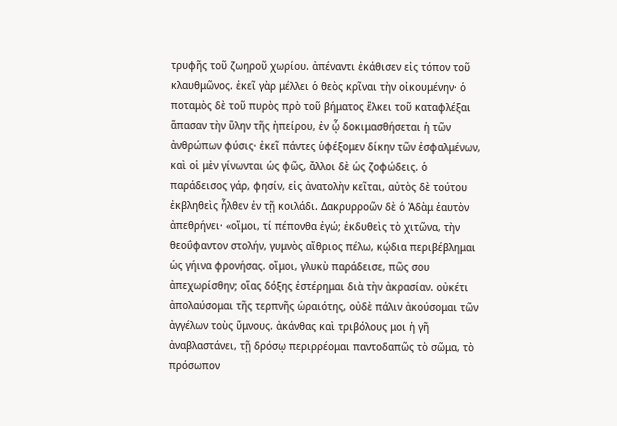τρυφῆς τοῦ ζωηροῦ χωρίου. ἀπέναντι ἐκάθισεν εἰς τόπον τοῦ κλαυθμῶνος. ἐκεῖ γὰρ μέλλει ὁ θεὸς κρῖναι τὴν οἰκουμένην· ὁ ποταμὸς δὲ τοῦ πυρὸς πρὸ τοῦ βήματος ἕλκει τοῦ καταφλέξαι ἅπασαν τὴν ὕλην τῆς ἠπείρου, ἐν ᾧ δοκιμασθήσεται ἡ τῶν ἀνθρώπων φύσις· ἐκεῖ πάντες ὑφέξομεν δίκην τῶν ἐσφαλμένων, καὶ οἱ μὲν γίνωνται ὡς φῶς, ἄλλοι δὲ ὡς ζοφώδεις. ὁ παράδεισος γάρ, φησίν, εἰς ἀνατολὴν κεῖται, αὐτὸς δὲ τούτου ἐκβληθεὶς ἦλθεν ἐν τῇ κοιλάδι. Δακρυρροῶν δὲ ὁ Ἀδὰμ ἑαυτὸν ἀπεθρήνει· «οἴμοι, τί πέπονθα ἐγώ; ἐκδυθεὶς τὸ χιτῶνα, τὴν θεοΰφαντον στολήν, γυμνὸς αἴθριος πέλω, κῴδια περιβέβλημαι ὡς γήινα φρονήσας. οἴμοι, γλυκὺ παράδεισε, πῶς σου ἀπεχωρίσθην; οἵας δόξης ἐστέρημαι διὰ τὴν ἀκρασίαν. οὐκέτι ἀπολαύσομαι τῆς τερπνῆς ὡραιότης, οὐδὲ πάλιν ἀκούσομαι τῶν ἀγγέλων τοὺς ὕμνους. ἀκάνθας καὶ τριβόλους μοι ἡ γῆ ἀναβλαστάνει, τῇ δρόσῳ περιρρέομαι παντοδαπῶς τὸ σῶμα, τὸ πρόσωπον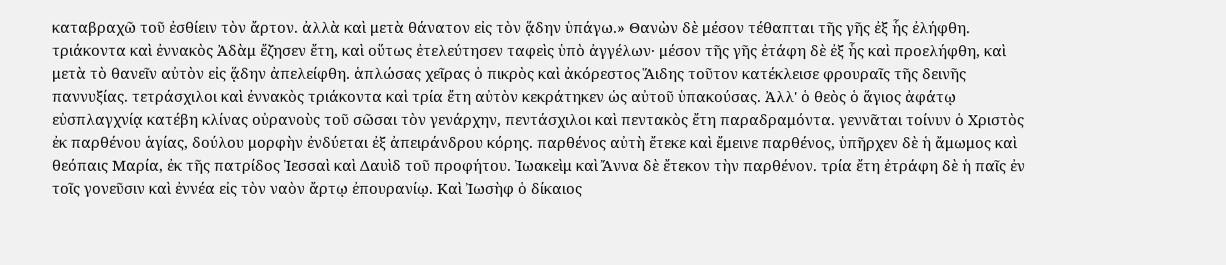καταβραχῶ τοῦ ἐσθίειν τὸν ἄρτον. ἀλλὰ καὶ μετὰ θάνατον εἰς τὸν ᾅδην ὑπάγω.» Θανὼν δὲ μέσον τέθαπται τῆς γῆς ἐξ ἧς ἐλήφθη. τριάκοντα καὶ ἐννακὸς Ἀδὰμ ἔζησεν ἔτη, καὶ οὕτως ἐτελεύτησεν ταφεὶς ὑπὸ ἀγγέλων· μέσον τῆς γῆς ἐτάφη δὲ ἐξ ἧς καὶ προελήφθη, καὶ μετὰ τὸ θανεῖν αὐτὸν εἰς ᾅδην ἀπελείφθη. ἁπλώσας χεῖρας ὁ πικρὸς καὶ ἀκόρεστος Ἅιδης τοῦτον κατέκλεισε φρουραῖς τῆς δεινῆς παννυξίας. τετράσχιλοι καὶ ἐννακὸς τριάκοντα καὶ τρία ἔτη αὐτὸν κεκράτηκεν ὡς αὐτοῦ ὑπακούσας. Ἀλλ' ὁ θεὸς ὁ ἅγιος ἀφάτῳ εὐσπλαγχνίᾳ κατέβη κλίνας οὐρανοὺς τοῦ σῶσαι τὸν γενάρχην, πεντάσχιλοι καὶ πεντακὸς ἔτη παραδραμόντα. γεννᾶται τοίνυν ὁ Χριστὸς ἐκ παρθένου ἁγίας, δούλου μορφὴν ἐνδύεται ἐξ ἀπειράνδρου κόρης. παρθένος αὐτὴ ἔτεκε καὶ ἔμεινε παρθένος, ὑπῆρχεν δὲ ἡ ἄμωμος καὶ θεόπαις Μαρία, ἐκ τῆς πατρίδος Ἰεσσαὶ καὶ Δαυὶδ τοῦ προφήτου. Ἰωακεὶμ καὶ Ἄννα δὲ ἔτεκον τὴν παρθένον. τρία ἔτη ἐτράφη δὲ ἡ παῖς ἐν τοῖς γονεῦσιν καὶ ἐννέα εἰς τὸν ναὸν ἄρτῳ ἐπουρανίῳ. Καὶ Ἰωσὴφ ὁ δίκαιος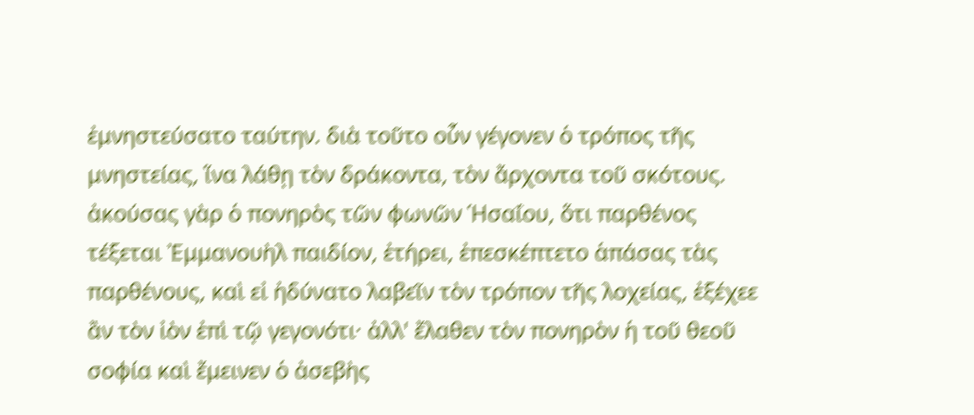ἐμνηστεύσατο ταύτην. διὰ τοῦτο οὖν γέγονεν ὁ τρόπος τῆς μνηστείας, ἵνα λάθῃ τὸν δράκοντα, τὸν ἄρχοντα τοῦ σκότους. ἀκούσας γὰρ ὁ πονηρὸς τῶν φωνῶν Ἡσαΐου, ὅτι παρθένος τέξεται Ἐμμανουὴλ παιδίον, ἐτήρει, ἐπεσκέπτετο ἁπάσας τὰς παρθένους, καὶ εἰ ἠδύνατο λαβεῖν τὸν τρόπον τῆς λοχείας, ἐξέχεε ἂν τὸν ἰὸν ἐπὶ τῷ γεγονότι· ἀλλ' ἔλαθεν τὸν πονηρὸν ἡ τοῦ θεοῦ σοφία καὶ ἔμεινεν ὁ ἀσεβὴς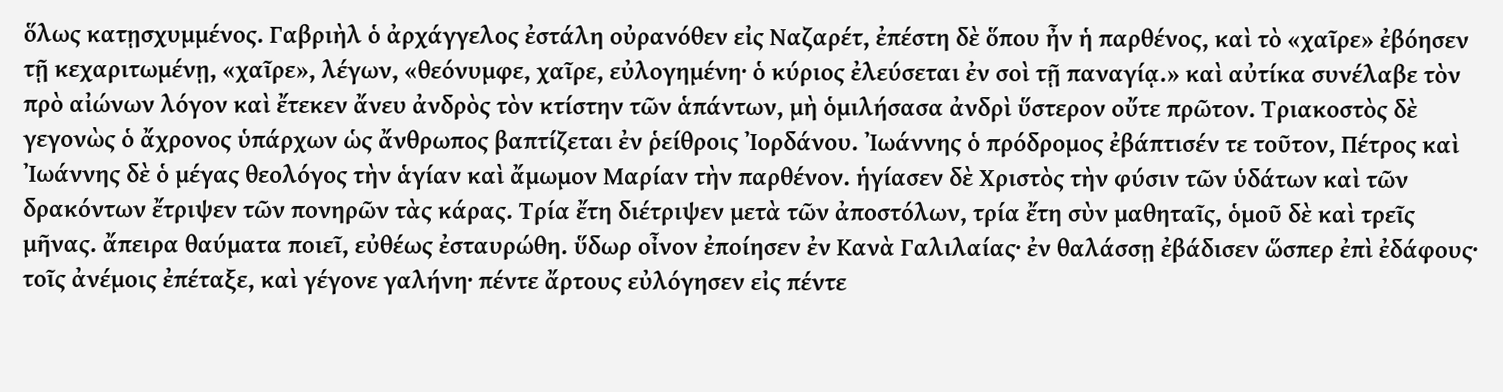ὅλως κατῃσχυμμένος. Γαβριὴλ ὁ ἀρχάγγελος ἐστάλη οὐρανόθεν εἰς Ναζαρέτ, ἐπέστη δὲ ὅπου ἦν ἡ παρθένος, καὶ τὸ «χαῖρε» ἐβόησεν τῇ κεχαριτωμένῃ, «χαῖρε», λέγων, «θεόνυμφε, χαῖρε, εὐλογημένη· ὁ κύριος ἐλεύσεται ἐν σοὶ τῇ παναγίᾳ.» καὶ αὐτίκα συνέλαβε τὸν πρὸ αἰώνων λόγον καὶ ἔτεκεν ἄνευ ἀνδρὸς τὸν κτίστην τῶν ἁπάντων, μὴ ὁμιλήσασα ἀνδρὶ ὕστερον οὔτε πρῶτον. Τριακοστὸς δὲ γεγονὼς ὁ ἄχρονος ὑπάρχων ὡς ἄνθρωπος βαπτίζεται ἐν ῥείθροις Ἰορδάνου. Ἰωάννης ὁ πρόδρομος ἐβάπτισέν τε τοῦτον, Πέτρος καὶ Ἰωάννης δὲ ὁ μέγας θεολόγος τὴν ἁγίαν καὶ ἄμωμον Μαρίαν τὴν παρθένον. ἡγίασεν δὲ Χριστὸς τὴν φύσιν τῶν ὑδάτων καὶ τῶν δρακόντων ἔτριψεν τῶν πονηρῶν τὰς κάρας. Τρία ἔτη διέτριψεν μετὰ τῶν ἀποστόλων, τρία ἔτη σὺν μαθηταῖς, ὁμοῦ δὲ καὶ τρεῖς μῆνας. ἄπειρα θαύματα ποιεῖ, εὐθέως ἐσταυρώθη. ὕδωρ οἶνον ἐποίησεν ἐν Κανὰ Γαλιλαίας· ἐν θαλάσσῃ ἐβάδισεν ὥσπερ ἐπὶ ἐδάφους· τοῖς ἀνέμοις ἐπέταξε, καὶ γέγονε γαλήνη· πέντε ἄρτους εὐλόγησεν εἰς πέντε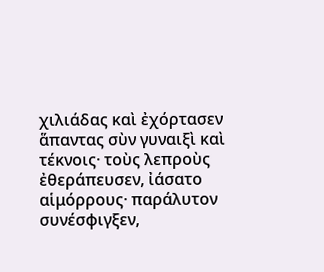χιλιάδας καὶ ἐχόρτασεν ἅπαντας σὺν γυναιξὶ καὶ τέκνοις· τοὺς λεπροὺς ἐθεράπευσεν, ἰάσατο αἱμόρρους· παράλυτον συνέσφιγξεν,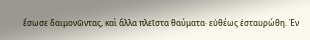ἔσωσε δαιμονῶντας, καὶ ἄλλα πλεῖστα θαύματα· εὐθέως ἐσταυρώθη. Ἐν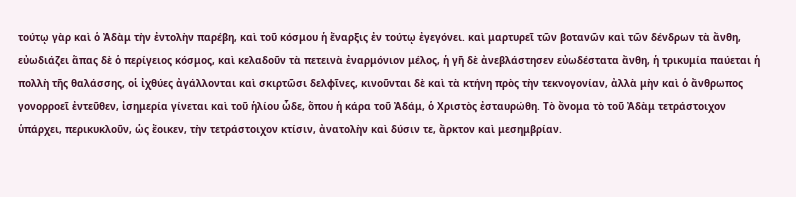τούτῳ γὰρ καὶ ὁ Ἀδὰμ τὴν ἐντολὴν παρέβη, καὶ τοῦ κόσμου ἡ ἔναρξις ἐν τούτῳ ἐγεγόνει. καὶ μαρτυρεῖ τῶν βοτανῶν καὶ τῶν δένδρων τὰ ἄνθη, εὐωδιάζει ἅπας δὲ ὁ περίγειος κόσμος, καὶ κελαδοῦν τὰ πετεινὰ ἐναρμόνιον μέλος, ἡ γῆ δὲ ἀνεβλάστησεν εὐωδέστατα ἄνθη, ἡ τρικυμία παύεται ἡ πολλὴ τῆς θαλάσσης, οἱ ἰχθύες ἀγάλλονται καὶ σκιρτῶσι δελφῖνες, κινοῦνται δὲ καὶ τὰ κτήνη πρὸς τὴν τεκνογονίαν, ἀλλὰ μὴν καὶ ὁ ἄνθρωπος γονορροεῖ ἐντεῦθεν, ἰσημερία γίνεται καὶ τοῦ ἡλίου ὧδε, ὅπου ἡ κάρα τοῦ Ἀδάμ, ὁ Χριστὸς ἐσταυρώθη. Τὸ ὄνομα τὸ τοῦ Ἀδὰμ τετράστοιχον ὑπάρχει, περικυκλοῦν, ὡς ἔοικεν, τὴν τετράστοιχον κτίσιν, ἀνατολὴν καὶ δύσιν τε, ἄρκτον καὶ μεσημβρίαν.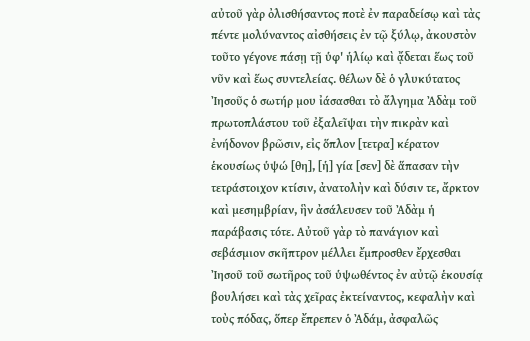αὐτοῦ γὰρ ὀλισθήσαντος ποτὲ ἐν παραδείσῳ καὶ τὰς πέντε μολύναντος αἰσθήσεις ἐν τῷ ξύλῳ, ἀκουστὸν τοῦτο γέγονε πάσῃ τῇ ὑφ' ἡλίῳ καὶ ᾄδεται ἕως τοῦ νῦν καὶ ἕως συντελείας. θέλων δὲ ὁ γλυκύτατος Ἰησοῦς ὁ σωτήρ μου ἰάσασθαι τὸ ἄλγημα Ἀδὰμ τοῦ πρωτοπλάστου τοῦ ἐξαλεῖψαι τὴν πικρὰν καὶ ἐνήδονον βρῶσιν, εἰς ὅπλον [τετρα] κέρατον ἑκουσίως ὑψώ [θη], [ἡ] γία [σεν] δὲ ἅπασαν τὴν τετράστοιχον κτίσιν, ἀνατολὴν καὶ δύσιν τε, ἄρκτον καὶ μεσημβρίαν, ἣν ἀσάλευσεν τοῦ Ἀδὰμ ἡ παράβασις τότε. Αὐτοῦ γὰρ τὸ πανάγιον καὶ σεβάσμιον σκῆπτρον μέλλει ἔμπροσθεν ἔρχεσθαι Ἰησοῦ τοῦ σωτῆρος τοῦ ὑψωθέντος ἐν αὐτῷ ἑκουσίᾳ βουλήσει καὶ τὰς χεῖρας ἐκτείναντος, κεφαλὴν καὶ τοὺς πόδας, ὅπερ ἔπρεπεν ὁ Ἀδάμ, ἀσφαλῶς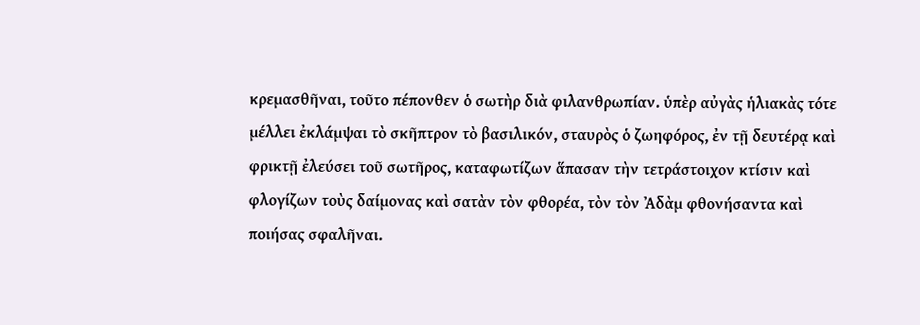κρεμασθῆναι, τοῦτο πέπονθεν ὁ σωτὴρ διὰ φιλανθρωπίαν. ὑπὲρ αὐγὰς ἡλιακὰς τότε μέλλει ἐκλάμψαι τὸ σκῆπτρον τὸ βασιλικόν, σταυρὸς ὁ ζωηφόρος, ἐν τῇ δευτέρᾳ καὶ φρικτῇ ἐλεύσει τοῦ σωτῆρος, καταφωτίζων ἅπασαν τὴν τετράστοιχον κτίσιν καὶ φλογίζων τοὺς δαίμονας καὶ σατὰν τὸν φθορέα, τὸν τὸν Ἀδὰμ φθονήσαντα καὶ ποιήσας σφαλῆναι.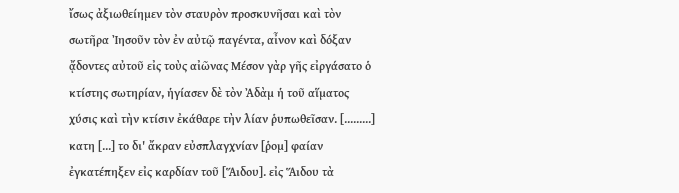ἴσως ἀξιωθείημεν τὸν σταυρὸν προσκυνῆσαι καὶ τὸν σωτῆρα Ἰησοῦν τὸν ἐν αὐτῷ παγέντα, αἶνον καὶ δόξαν ᾄδοντες αὐτοῦ εἰς τοὺς αἰῶνας Μέσον γὰρ γῆς εἰργάσατο ὁ κτίστης σωτηρίαν, ἡγίασεν δὲ τὸν Ἀδὰμ ἡ τοῦ αἵματος χύσις καὶ τὴν κτίσιν ἐκάθαρε τὴν λίαν ῥυπωθεῖσαν. [.........] κατη [...] το δι' ἄκραν εὐσπλαγχνίαν [ῥομ] φαίαν ἐγκατέπηξεν εἰς καρδίαν τοῦ [Ἅιδου]. εἰς Ἅιδου τὰ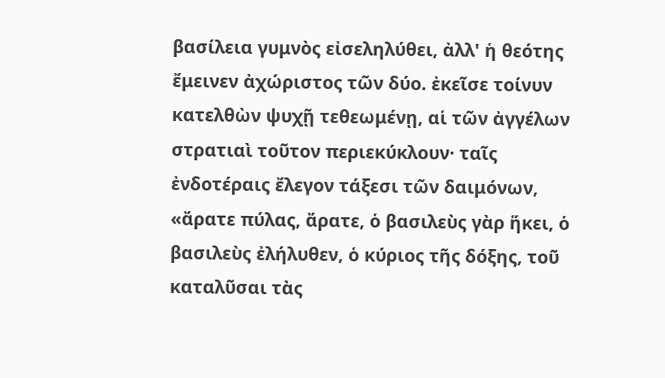βασίλεια γυμνὸς εἰσεληλύθει, ἀλλ' ἡ θεότης ἔμεινεν ἀχώριστος τῶν δύο. ἐκεῖσε τοίνυν κατελθὼν ψυχῇ τεθεωμένῃ, αἱ τῶν ἀγγέλων στρατιαὶ τοῦτον περιεκύκλουν· ταῖς ἐνδοτέραις ἔλεγον τάξεσι τῶν δαιμόνων, «ἄρατε πύλας, ἄρατε, ὁ βασιλεὺς γὰρ ἥκει, ὁ βασιλεὺς ἐλήλυθεν, ὁ κύριος τῆς δόξης, τοῦ καταλῦσαι τὰς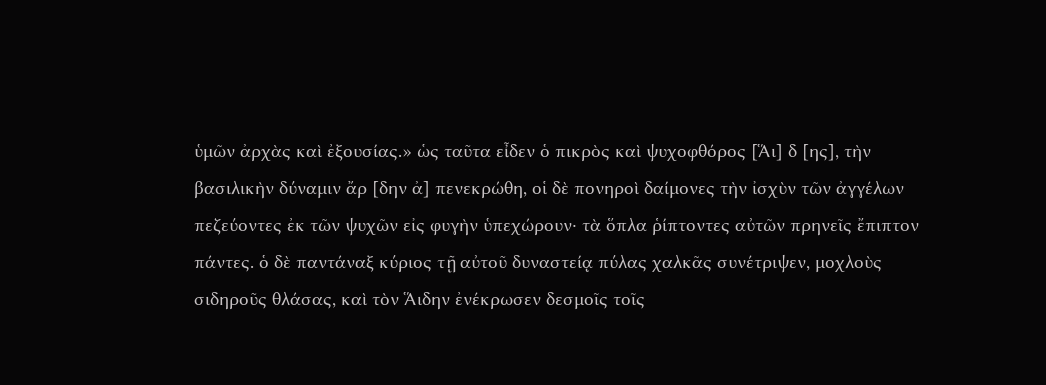ὑμῶν ἀρχὰς καὶ ἐξουσίας.» ὡς ταῦτα εἶδεν ὁ πικρὸς καὶ ψυχοφθόρος [Ἅι] δ [ης], τὴν βασιλικὴν δύναμιν ἄρ [δην ἀ] πενεκρώθη, οἱ δὲ πονηροὶ δαίμονες τὴν ἰσχὺν τῶν ἀγγέλων πεζεύοντες ἐκ τῶν ψυχῶν εἰς φυγὴν ὑπεχώρουν· τὰ ὅπλα ῥίπτοντες αὐτῶν πρηνεῖς ἔπιπτον πάντες. ὁ δὲ παντάναξ κύριος τῇ αὐτοῦ δυναστείᾳ πύλας χαλκᾶς συνέτριψεν, μοχλοὺς σιδηροῦς θλάσας, καὶ τὸν Ἅιδην ἐνέκρωσεν δεσμοῖς τοῖς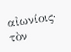αἰωνίοις· τὸν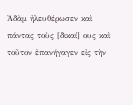Ἀδὰμ ἠλευθέρωσεν καὶ πάντας τοὺς [δικαί] ους καὶ τοῦτον ἐπανήγαγεν εἰς τὴν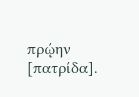πρῴην [πατρίδα].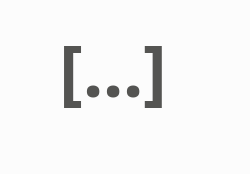[...]